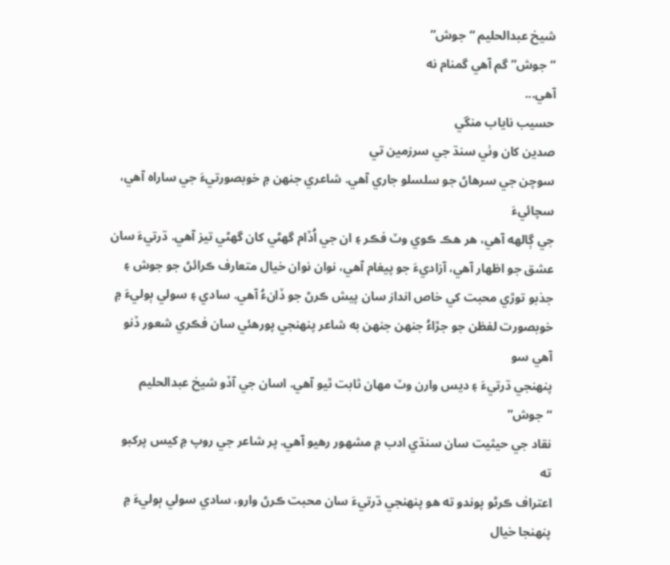شيخ عبدالحليم “جوش”
“جوش” گم آهي گمنام نه
آهي...
حسيب ناياب منگي
صدين کان وٺي سنڌ جي سرزمين تي
سوچن جي سرهاڻ جو سلسلو جاري آهي. شاعري جنهن ۾ خوبصورتيءَ جي ساراه آهي، سچائيءَ
جي ڳالهه آهي، هر هڪ ڪوي وٽ فڪر ۽ ان جي اُڏام گهڻي کان گهڻي تيز آهي. ڌرتيءَ سان
عشق جو اظهار آهي، آزاديءَ جو پيغام آهي، نوان نوان خيال متعارف ڪرائڻ جو جوش ۽
جذبو توڙي محبت کي خاص انداز سان پيش ڪرڻ جو ڏانءُ آهي. سادي ۽ سولي ٻوليءَ ۾
خوبصورت لفظن جو جڙاءُ جنهن جنهن به شاعر پنهنجي پورهئي سان فڪري شعور ڏنو آهي سو
پنهنجي ڌرتيءَ ۽ ديس وارن وٽ مهان ثابت ٿيو آهي. اسان جي آڏو شيخ عبدالحليم “جوش”
نقاد جي حيثيت سان سنڌي ادب ۾ مشهور رهيو آهي. پر شاعر جي روپ ۾ کيس پرکبو ته
اعتراف ڪرڻو پوندو ته هو پنهنجي ڌرتيءَ سان محبت ڪرڻ وارو، سادي سولي ٻوليءَ ۾
پنهنجا خيال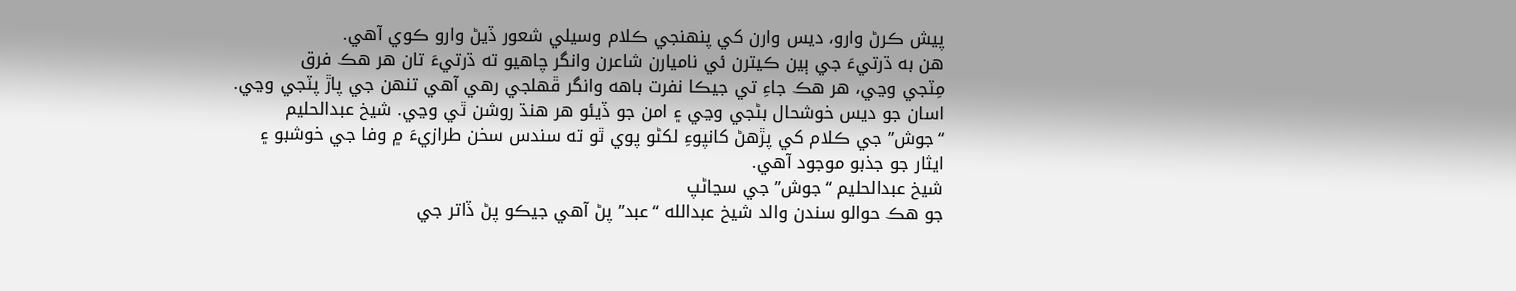پيش ڪرڻ وارو، ديس وارن کي پنهنجي ڪلام وسيلي شعور ڏيڻ وارو ڪوي آهي.
هن به ڌرتيءَ جي ٻين ڪيترن ئي ناميارن شاعرن وانگر چاهيو ته ڌرتيءَ تان هر هڪ فرق
مِٽجي وڃي، هر هڪ جاءِ تي جيڪا نفرت باهه وانگر ڦهلجي رهي آهي تنهن جي پاڙ پٽجي وڃي.
اسان جو ديس خوشحال بڻجي وڃي ۽ امن جو ڏيئو هر هنڌ روشن ٿي وڃي. شيخ عبدالحليم
“جوش” جي ڪلام کي پڙهڻ کانپوءِ لکڻو پوي ٿو ته سندس سخن طرازيءَ ۾ وفا جي خوشبو ۽
ايثار جو جذبو موجود آهي.
شيخ عبدالحليم “جوش” جي سڃاڻپ
جو هڪ حوالو سندن والد شيخ عبدالله “عبد” پڻ آهي جيڪو پڻ ڏاتر جي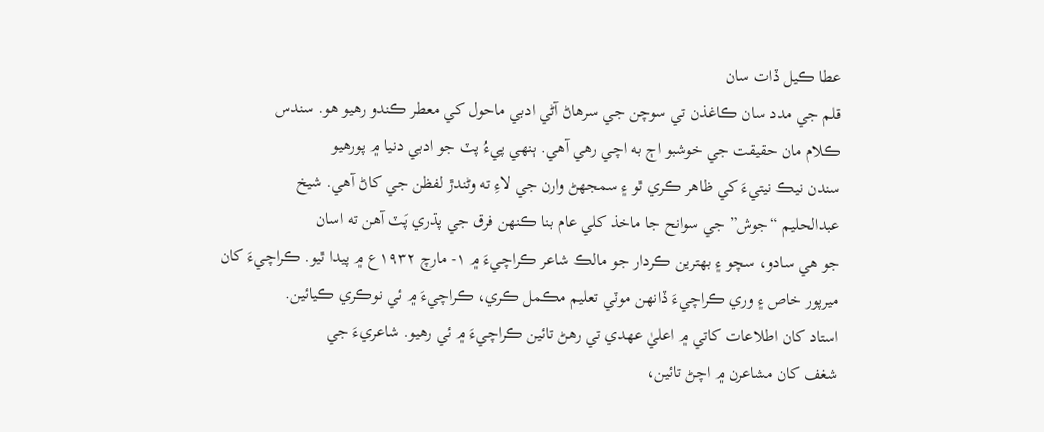عطا ڪيل ڏات سان
قلم جي مدد سان ڪاغذن تي سوچن جي سرهاڻ آڻي ادبي ماحول کي معطر ڪندو رهيو هو. سندس
ڪلام مان حقيقت جي خوشبو اڄ به اچي رهي آهي. ٻنهي پيءُ پٽ جو ادبي دنيا ۾ پورهيو
سندن نيڪ نيتيءَ کي ظاهر ڪري ٿو ۽ سمجهڻ وارن جي لاءِ ته وڻندڙ لفظن جي کاڻ آهي. شيخ
عبدالحليم “جوش” جي سوانح جا ماخذ کلي عام بنا ڪنهن فرق جي پڌري پَٽ آهن ته اسان
جو هي سادو، سچو ۽ بهترين ڪردار جو مالڪ شاعر ڪراچيءَ ۾ ۱- مارچ ۱۹۳۲ع ۾ پيدا ٿيو. ڪراچيءَ کان
ميرپور خاص ۽ وري ڪراچيءَ ڏانهن موٽي تعليم مڪمل ڪري، ڪراچيءَ ۾ ئي نوڪري ڪيائين.
استاد کان اطلاعات کاتي ۾ اعليٰ عهدي تي رهڻ تائين ڪراچيءَ ۾ ئي رهيو. شاعريءَ جي
شغف کان مشاعرن ۾ اچڻ تائين،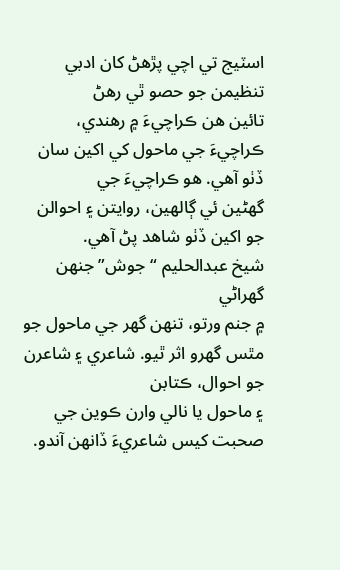اسٽيج تي اچي پڙهڻ کان ادبي تنظيمن جو حصو ٿي رهڻ
تائين هن ڪراچيءَ ۾ رهندي، ڪراچيءَ جي ماحول کي اکين سان ڏٺو آهي. هو ڪراچيءَ جي
گهڻين ئي ڳالهين، روايتن ۽ احوالن جو اکين ڏٺو شاهد پڻ آهي.
شيخ عبدالحليم “جوش” جنهن گهراڻي
۾ جنم ورتو، تنهن گهر جي ماحول جو مٿس گهرو اثر ٿيو. شاعري ۽ شاعرن جو احوال، ڪتابن
۽ ماحول يا نالي وارن ڪوين جي صحبت کيس شاعريءَ ڏانهن آندو.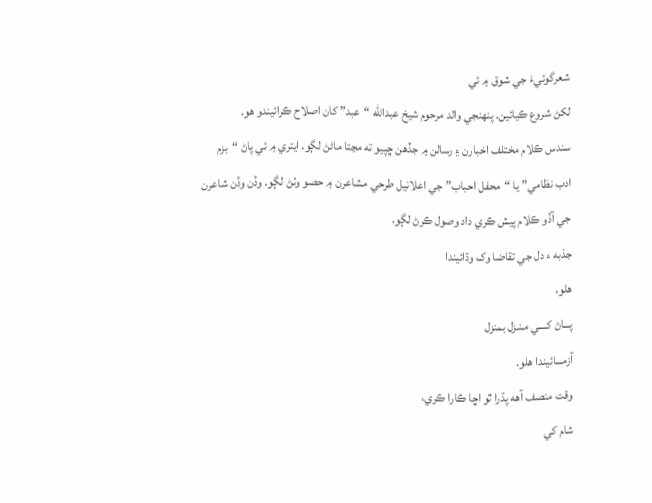شعرگوئيءَ جي شوق ۾ ئي
لکڻ شروع ڪيائين. پنهنجي والد مرحوم شيخ عبدالله “عبد” کان اصلاح ڪرائيندو هو.
سندس ڪلام مختلف اخبارن ۽ رسالن ۾ جڏهن ڇپيو ته مڃتا ماڻڻ لڳو. ايتري ۾ ئي پاڻ “بزم
ادب نظامي” يا “محفل احباب” جي اعلانيل طرحي مشاعرن ۾ حصو وٺڻ لڳو. وڏن وڏن شاعرن
جي آڏو ڪلام پيش ڪري داد وصول ڪرڻ لڳو.
جذبه ء دل جي تقاضا وک وڌائيندا
هلو،
پـــاڻ کــــي مـنـزل بمنزل
آزمـــائيندا هلو.
وقت منصف آهه پڌرا ٿو اڇا ڪارا ڪري،
شام کي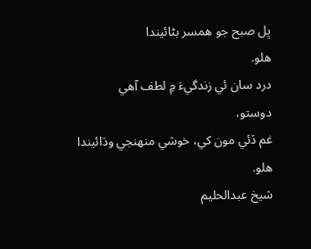ڀل صبح جو همسر بڻائيندا
هلو.
درد سان ئي زندگيءَ ۾ لطف آهي
دوستو،
غم ڏئي مون کي، خوشي منهنجي وڌائيندا
هلو.
شيخ عبدالحليم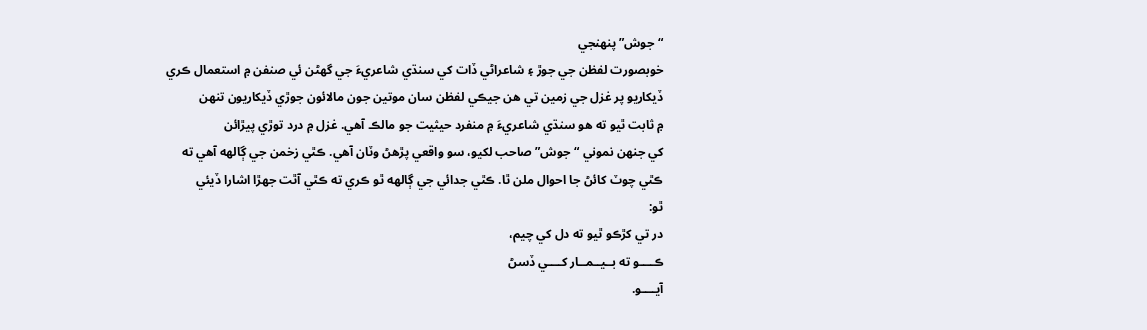“جوش” پنهنجي
خوبصورت لفظن جي جوڙ ۽ شاعراڻي ڏات کي سنڌي شاعريءَ جي گهڻن ئي صنفن ۾ استعمال ڪري
ڏيکاريو پر غزل جي زمين تي هن جيڪي لفظن سان موتين جون مالائون جوڙي ڏيکاريون تنهن
۾ ثابت ٿيو ته هو سنڌي شاعريءَ ۾ منفرد حيثيت جو مالڪ آهي. غزل ۾ درد توڙي پيڙائن
کي جنهن نموني “جوش” صاحب لکيو، سو واقعي پڙهڻ وٽان آهي. ڪٿي زخمن جي ڳالهه آهي ته
ڪٿي چوٽ کائڻ جا احوال ملن ٿا. ڪٿي جدائي جي ڳالهه ٿو ڪري ته ڪٿي آٿت جهڙا اشارا ڏيئي
ٿو:
در تي کڙڪو ٿيو ته دل کي چيم،
ڪــــو ته بــيــمــار کــــي ڏسڻ
آيــــو.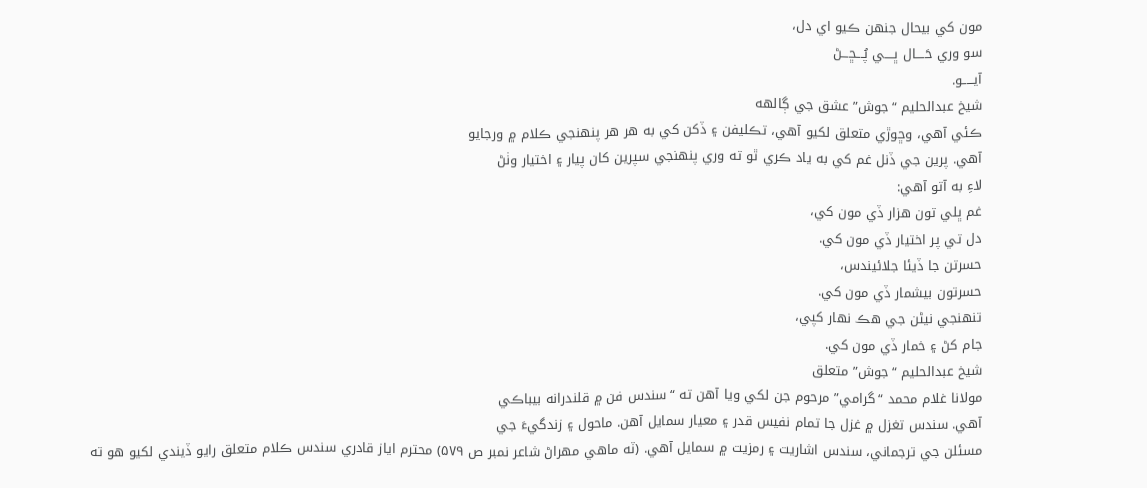مون کي بيحال جنهن ڪيو اي دل،
سو وري حَــــال ڀــــي پُـــڇـــڻ
آيـــــو.
شيخ عبدالحليم “جوش” عشق جي ڳالهه
ڪئي آهي، وڇوڙي متعلق لکيو آهي، تڪليفن ۽ ڏکن کي به هر هر پنهنجي ڪلام ۾ ورجايو
آهي. پرين جي ڏنل غم کي به ياد ڪري ٿو ته وري پنهنجي سپرين کان پيار ۽ اختيار وٺڻ
لاءِ به آتو آهي:
غم ڀلي تون هزار ڏي مون کي،
دل تي پر اختيار ڏي مون کي.
حسرتن جا ڏيئا جلائيندس،
حسرتون بيشمار ڏي مون کي.
تنهنجي نيڻن جي هڪ نهار کپي،
جام کڻ ۽ خمار ڏي مون کي.
شيخ عبدالحليم “جوش” متعلق
مولانا غلام محمد “گرامي” مرحوم جن لکي ويا آهن ته “سندس فن ۾ قلندرانه بيباڪي
آهي. سندس تغزل ۾ غزل جا تمام نفيس قدر ۽ معيار سمايل آهن. ماحول ۽ زندگيءَ جي
مسئلن جي ترجماني، سندس اشاريت ۽ رمزيت ۾ سمايل آهي. (ٽه ماهي مهراڻ شاعر نمبر ص ۵۷۹) محترم اياز قادري سندس ڪلام متعلق رايو ڏيندي لکيو هو ته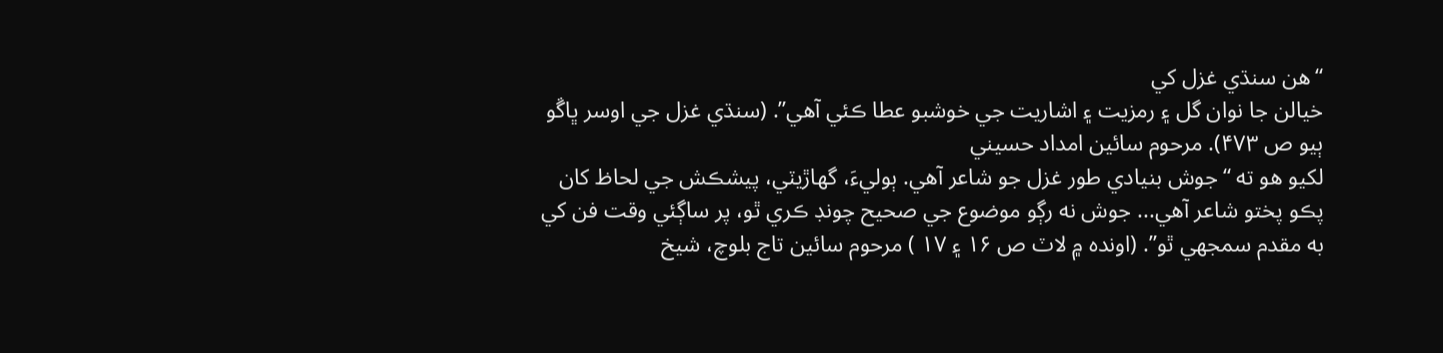“هن سنڌي غزل کي
خيالن جا نوان گل ۽ رمزيت ۽ اشاريت جي خوشبو عطا ڪئي آهي”. (سنڌي غزل جي اوسر ڀاڱو
ٻيو ص ۴۷۳). مرحوم سائين امداد حسيني
لکيو هو ته “جوش بنيادي طور غزل جو شاعر آهي. ٻوليءَ، گهاڙيٽي، پيشڪش جي لحاظ کان
پڪو پختو شاعر آهي... جوش نه رڳو موضوع جي صحيح چونڊ ڪري ٿو، پر ساڳئي وقت فن کي
به مقدم سمجهي ٿو”. (اونده ۾ لاٽ ص ۱۶ ۽ ۱۷ ) مرحوم سائين تاج بلوچ، شيخ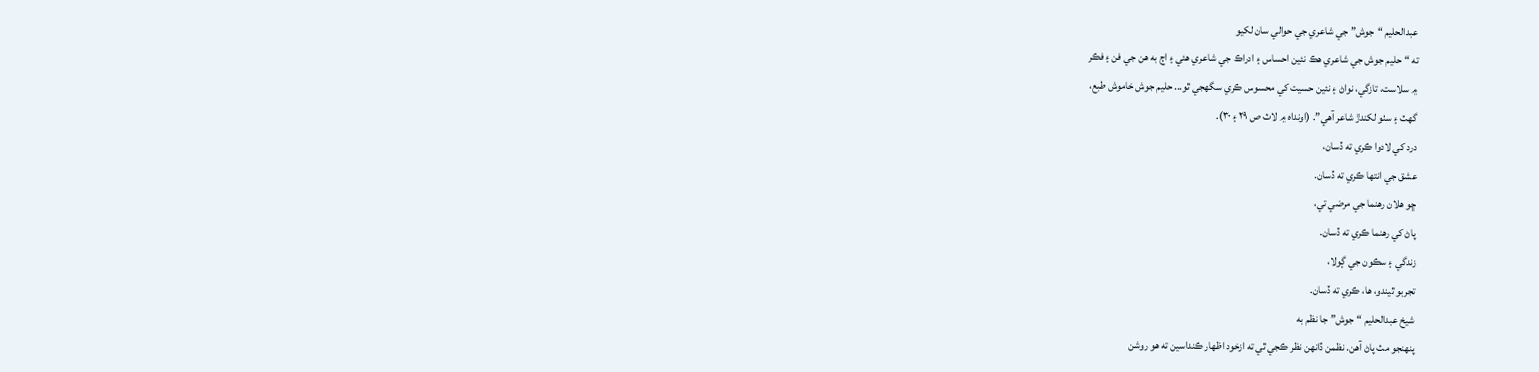عبدالحليم “جوش” جي شاعري جي حوالي سان لکيو
ته “حليم جوش جي شاعري هڪ نئين احساس ۽ ادراڪ جي شاعري هئي ۽ اڄ به هن جي فن ۽ فڪر
۾ سلاست، تازگي، نواڻ ۽ نئين حسيت کي محسوس ڪري سگهجي ٿو... حليم جوش خاموش طبع،
گهٽ ۽ سٺو لکندڙ شاعر آهي”. (اونداه ۾ لاٽ ص ۲۹ ۽ ۳۰).
درد کي لادوا ڪري ته ڏسان،
عشق جي انتها ڪري ته ڏسان.
ڇو هلان رهنما جي مرضي تي،
پاڻ کي رهنما ڪري ته ڏسان.
زندگي ۽ سڪون جي ڳولا،
تجربو ٿيندو، ها، ڪري ته ڏسان.
شيخ عبدالحليم “جوش” جا نظم به
پنهنجو مٽ پاڻ آهن. نظمن ڏانهن نظر ڪجي ٿي ته ازخود اظهار ڪنداسين ته هو روشن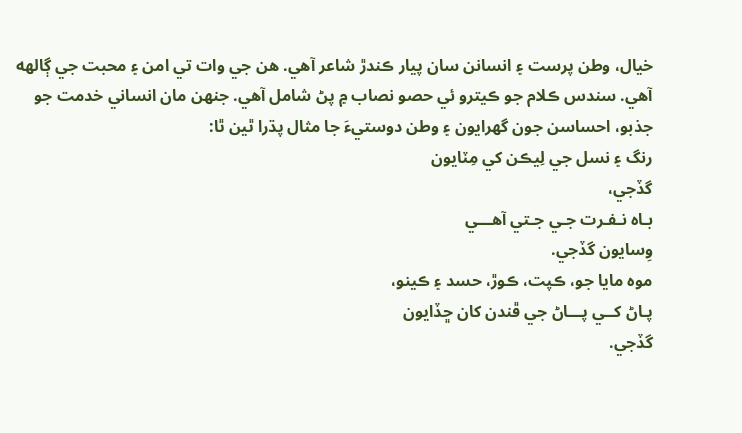خيال، وطن پرست ۽ انسانن سان پيار ڪندڙ شاعر آهي. هن جي وات تي امن ۽ محبت جي ڳالهه
آهي. سندس ڪلام جو ڪيترو ئي حصو نصاب ۾ پڻ شامل آهي. جنهن مان انساني خدمت جو
جذبو، احساسن جون گهرايون ۽ وطن دوستيءَ جا مثال پڌرا ٿين ٿا:
رنگ ۽ نسل جي لِيڪن کي مِٽايون
گڏجي،
بـاه نـفـرت جـي جـتي آهـــي
وِسايون گڏجي.
موه مايا جو، ڪپت، ڪوڙ، حسد ۽ ڪينو،
پـاڻ کــي پـــاڻ جي ڦندن کان ڇڏايون
گڏجي.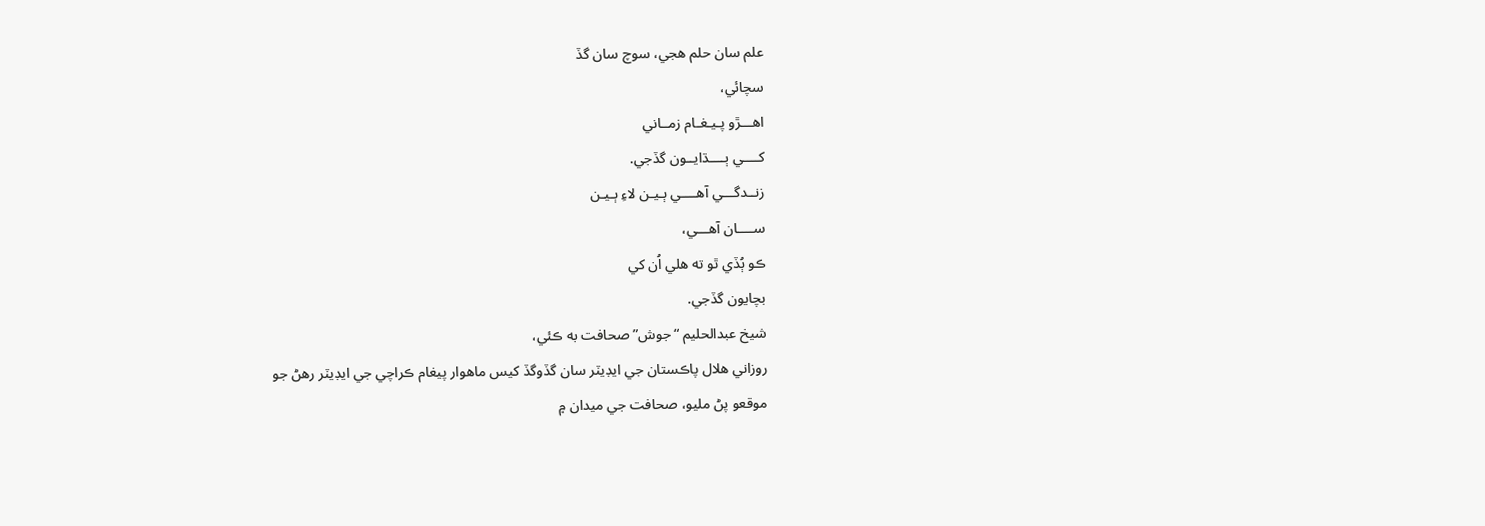علم سان حلم هجي، سوچ سان گڏ
سچائي،
اهـــڙو پـيـغـام زمــاني
کــــي ٻــــڌايــون گڏجي.
زنــدگـــي آهــــي ٻـيـن لاءِ ٻـيـن
ســــان آهـــي،
ڪو ٻُڏي ٿو ته هلي اُن کي
بچايون گڏجي.
شيخ عبدالحليم “جوش” صحافت به ڪئي،
روزاني هلال پاڪستان جي ايڊيٽر سان گڏوگڏ کيس ماهوار پيغام ڪراچي جي ايڊيٽر رهڻ جو
موقعو پڻ مليو، صحافت جي ميدان ۾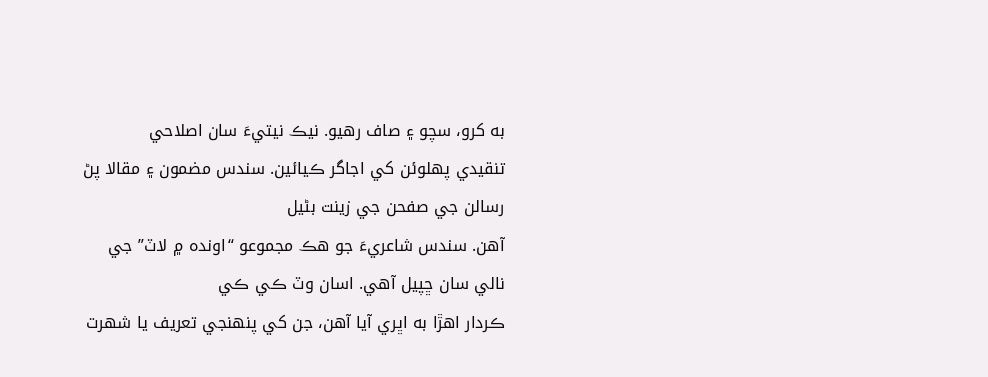به کرو، سچو ۽ صاف رهيو. نيڪ نيتيءَ سان اصلاحي
تنقيدي پهلوئن کي اجاگر ڪيائين. سندس مضمون ۽ مقالا پڻ رسالن جي صفحن جي زينت بڻيل
آهن. سندس شاعريءَ جو هڪ مجموعو “اونده ۾ لاٽ” جي نالي سان ڇپيل آهي. اسان وٽ ڪي ڪي
ڪردار اهڙا به اڀري آيا آهن، جن کي پنهنجي تعريف يا شهرت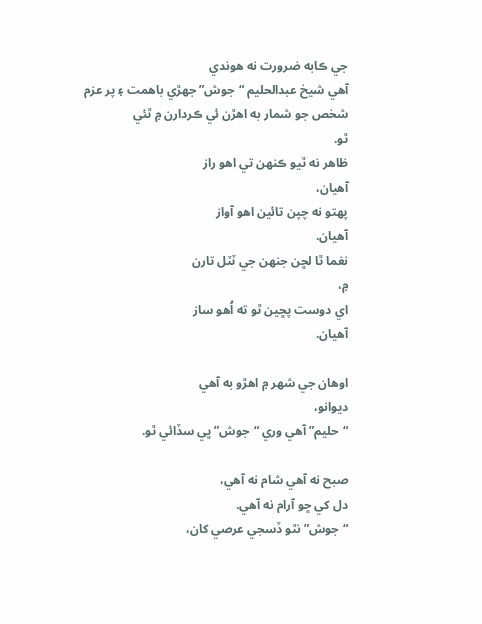جي ڪابه ضرورت نه هوندي
آهي شيخ عبدالحليم “جوش” جهڙي باهمت ۽ پر عزم شخص جو شمار به اهڙن ئي ڪردارن ۾ ٿئي
ٿو.
ظاهر نه ٿيو ڪنهن تي اهو راز
آهيان،
پهتو نه چپن تائين اهو آواز
آهيان.
نغما ٿا لڇن جنهن جي ٽٽل تارن
۾،
اي دوست پڇين ٿو ته اُهو ساز
آهيان.

اوهان جي شهر ۾ اهڙو به آهي
ديوانو،
“حليم” آهي وري “جوش” ڀي سڏائي ٿو.

صبح نه آهي شام نه آهي،
دل کي ڇو آرام نه آهي.
“جوش” نٿو ڏسجي عرصي کان،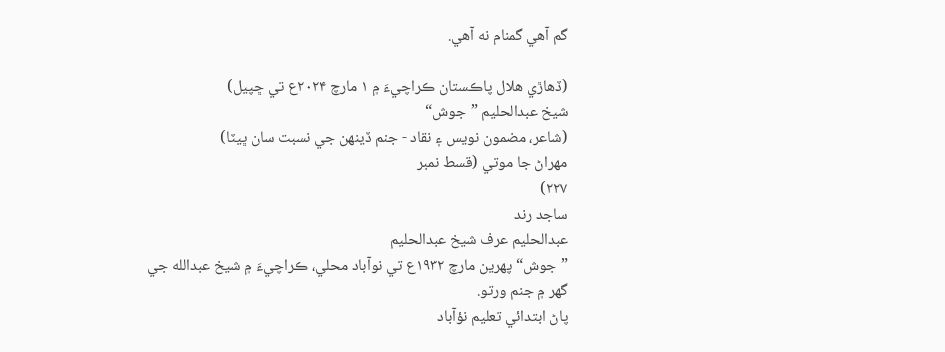گم آهي گمنام نه آهي.

(ڏھاڙي هلال پاڪستان ڪراچيءَ ۾ ۱ مارچ ۲۰۲۴ع تي ڇپيل)
شيخ عبدالحليم ”جوش“
(شاعر، مضمون نويس ۽ نقاد - جنم ڏينهن جي نسبت سان ڀيٽا)
مھراڻ جا موتي (قسط نمبر
۲۲۷)
ساجد رند
عبدالحليم عرف شيخ عبدالحليم
”جوش“ پھرين مارچ ۱۹۳۲ع تي نوآباد محلي، ڪراچيءَ ۾ شيخ عبدالله جي گھر ۾ جنم ورتو.
پاڻ ابتدائي تعليم نؤآباد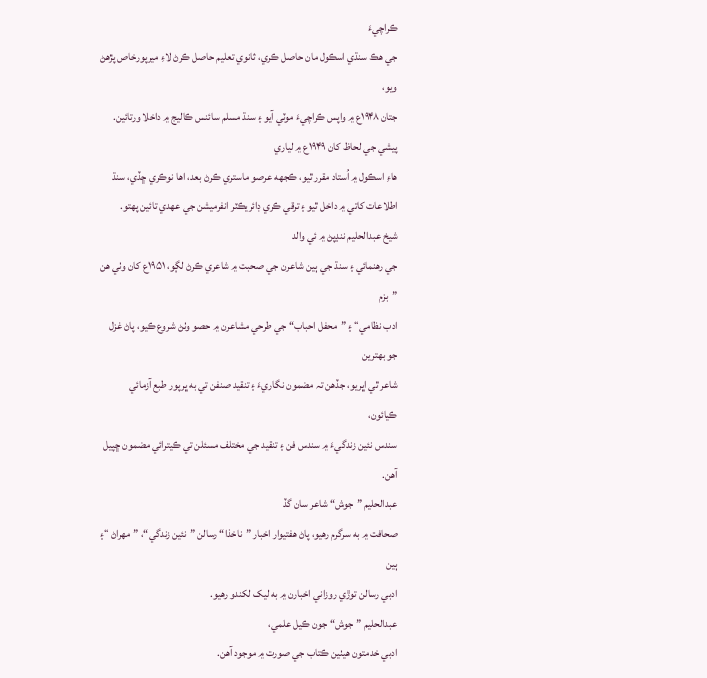ڪراچيءَ
جي هڪ سنڌي اسڪول مان حاصل ڪري، ثانوي تعليم حاصل ڪرڻ لاءِ ميرپورخاص پڙهڻ ويو،
جتان ۱۹۴۸ع ۾ واپس ڪراچيءَ موٽي آيو ۽ سنڌ مسلم سائنس ڪاليج ۾ داخلا ورتائين.
پيشي جي لحاظ کان ۱۹۴۹ع ۾ لياري
هاءِ اسڪول ۾ اُستاد مقرر ٿيو، ڪجهه عرصو ماستري ڪرڻ بعد، اها نوڪري ڇڏي، سنڌ
اطلاعات کاتي ۾ داخل ٿيو ۽ ترقي ڪري ڊائريڪٽر انفرميشن جي عهدي تائين پهتو.
شيخ عبدالحليم ننڍپڻ ۾ ئي والد
جي رھنمائي ۽ سنڌ جي ٻين شاعرن جي صحبت ۾ شاعري ڪرڻ لڳو، ۱۹۵۱ع کان وٺي هن ”بزم
ادب نظامي“ ۽ ”محفل احباب“ جي طرحي مشاعرن ۾ حصو وٺڻ شروع ڪيو، پاڻ غزل جو بهترين
شاعر ٿي اڀريو، جڏھن تہ مضمون نگاريءَ ۽ تنقيد صنفن تي به ڀرپور طبع آزمائي ڪيائون،
سندس نئين زندگيءَ ۾ سندس فن ۽ تنقيد جي مختلف مسئلن تي ڪيترائي مضمون ڇپيل آهن.
عبدالحليم ”جوش“ شاعر سان گڏ
صحافت ۾ به سرگرم رھيو، پاڻ هفتيوار اخبار ”ناخذا“ رسالن ”نئين زندگي“، ”مھراڻ “۽ ٻين
ادبي رسالن توڙي روزاني اخبارن ۾ به ليک لکندو رھيو.
عبدالحليم ”جوش“ جون ڪيل علمي،
ادبي خدمتون ھيٺين ڪتاب جي صورت ۾ موجود آھن.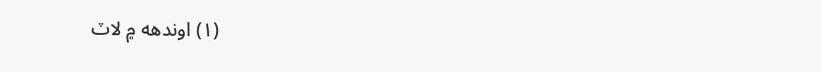(۱) اوندهه ۾ لاٽ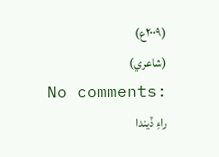(۲۰۰۹ع)
(شاعري)
No comments:
راءِ ڏيندا